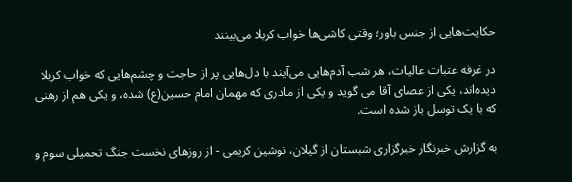حکایت‌هایی از جنس باور؛ وقتی کاشی‌ها خواب کربلا می‌بینند

در غرفه عتبات عالیات، هر شب آدم‌هایی می‌آیند با دل‌هایی پر از حاجت و چشم‌هایی که خواب کربلا دیده‌اند، یکی از عصای آقا می گوید و یکی از مادری که مهمان امام حسین(ع) شده، و یکی هم از رهنی که با یک توسل باز شده است.

به گزارش خبرنگار خبرگزاری شبستان از گیلان، نوشین کریمی - از روزهای نخست جنگ تحمیلی سوم و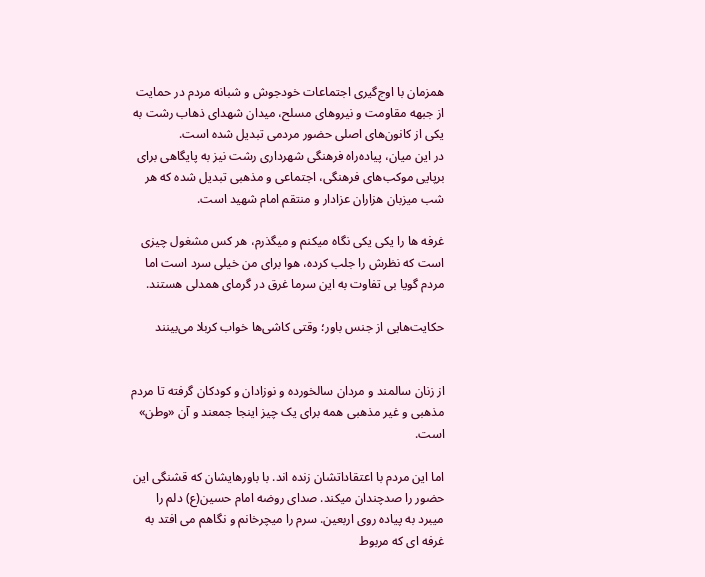همزمان با اوج‌گیری اجتماعات خودجوش و شبانه مردم در حمایت از جبهه مقاومت و نیروهای مسلح، میدان شهدای ذهاب رشت به یکی از کانون‌های اصلی حضور مردمی تبدیل شده است.
در این میان، پیاده‌راه فرهنگی شهرداری رشت نیز به پایگاهی برای برپایی موکب‌های فرهنگی، اجتماعی و مذهبی تبدیل شده که هر شب میزبان هزاران عزادار و منتقم امام شهید است.

غرفه ها را یکی یکی نگاه میکنم و میگذرم، هر کس مشغول چیزی است که نظرش را جلب کرده، هوا برای من خیلی سرد است اما مردم گویا بی تفاوت به این سرما غرق در گرمای همدلی هستند.

حکایت‌هایی از جنس باور؛ وقتی کاشی‌ها خواب کربلا می‌بینند


از زنان سالمند و مردان سالخورده و نوزادان و کودکان گرفته تا مردم مذهبی و غیر مذهبی همه برای یک چیز اینجا جمعند و آن «وطن» است.

اما این مردم با اعتقاداتشان زنده اند. با باورهایشان که قشنگی این حضور را صدچندان میکند. صدای روضه امام حسین(ع) دلم را میبرد به پیاده روی اربعین. سرم را میچرخانم و نگاهم می افتد به غرفه ای که مربوط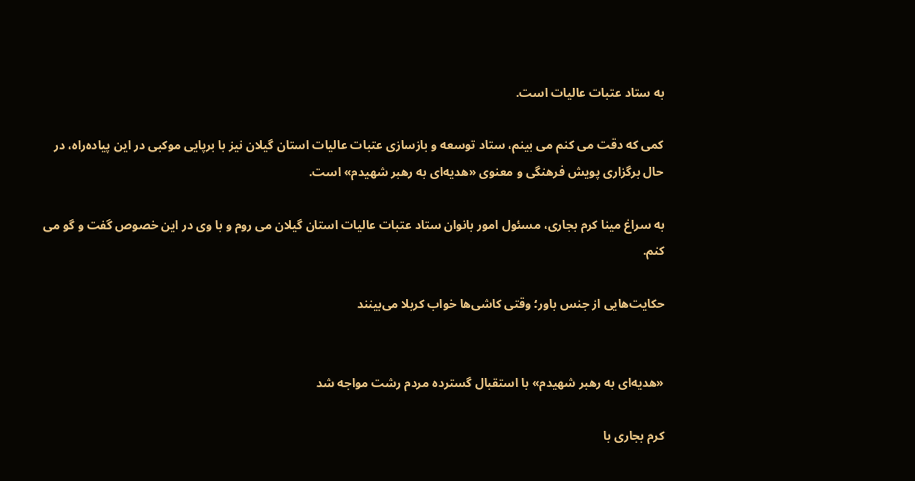به ستاد عتبات عالیات است.

کمی که دقت می کنم می بینم، ستاد توسعه و بازسازی عتبات عالیات استان گیلان نیز با برپایی موکبی در این پیاده‌راه، در حال برگزاری پویش فرهنگی و معنوی «هدیه‌ای به رهبر شهیدم» است.

به سراغ مینا کرم بجاری، مسئول امور بانوان ستاد عتبات عالیات استان گیلان می روم و با وی در این خصوص گفت و گو می کنم.

حکایت‌هایی از جنس باور؛ وقتی کاشی‌ها خواب کربلا می‌بینند


«هدیه‌ای به رهبر شهیدم» با استقبال گسترده مردم رشت مواجه شد

کرم بجاری با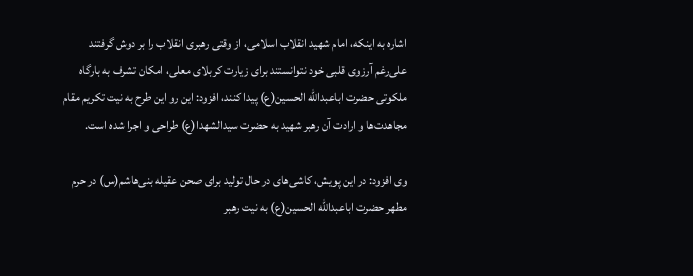اشاره به اینکه، امام شهید انقلاب اسلامی، از وقتی رهبری انقلاب را بر دوش گرفتند علی‌رغم آرزوی قلبی خود نتوانستند برای زیارت کربلای معلی، امکان تشرف به بارگاه ملکوتی حضرت اباعبدالله الحسین(ع) پیدا کنند، افزود: این رو این طرح به نیت تکریم مقام مجاهدت‌ها و ارادت آن رهبر شهید به حضرت سیدالشهدا(ع) طراحی و اجرا شده است.

وی افزود: در این پویش، کاشی‌های در حال تولید برای صحن عقیله بنی‌هاشم(س) در حرم مطهر حضرت اباعبدالله الحسین(ع) به نیت رهبر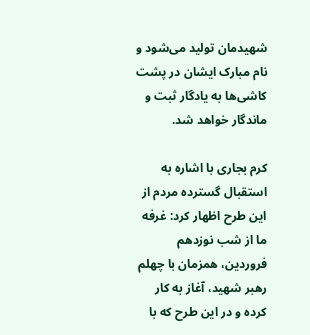شهیدمان تولید می‌شود و نام مبارک ایشان در پشت کاشی‌ها به یادگار ثبت و ماندگار خواهد شد.

کرم بجاری با اشاره به استقبال گسترده مردم از این طرح اظهار کرد: غرفه ما از شب نوزدهم فروردین، همزمان با چهلم رهبر شهید، آغاز به کار کرده و در این طرح که با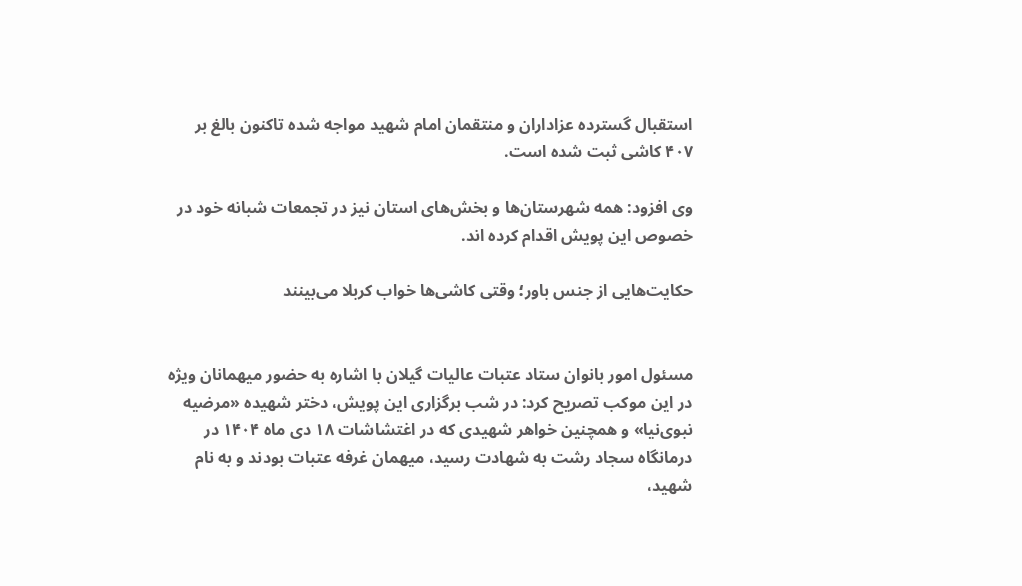استقبال گسترده عزاداران و منتقمان امام شهید مواجه شده تاکنون بالغ بر ۴٠۷ کاشی ثبت شده است.

وی افزود: همه شهرستان‌ها و بخش‌های استان نیز در تجمعات شبانه خود در خصوص این پویش اقدام کرده اند.

حکایت‌هایی از جنس باور؛ وقتی کاشی‌ها خواب کربلا می‌بینند


مسئول امور بانوان ستاد عتبات عالیات گیلان با اشاره به حضور میهمانان ویژه در این موکب تصریح کرد: در شب برگزاری این پویش، دختر شهیده «مرضیه نبوی‌نیا» و همچنین خواهر شهیدی که در اغتشاشات ۱۸ دی ماه ۱۴۰۴ در درمانگاه سجاد رشت به شهادت رسید، میهمان غرفه عتبات بودند و به نام شهید،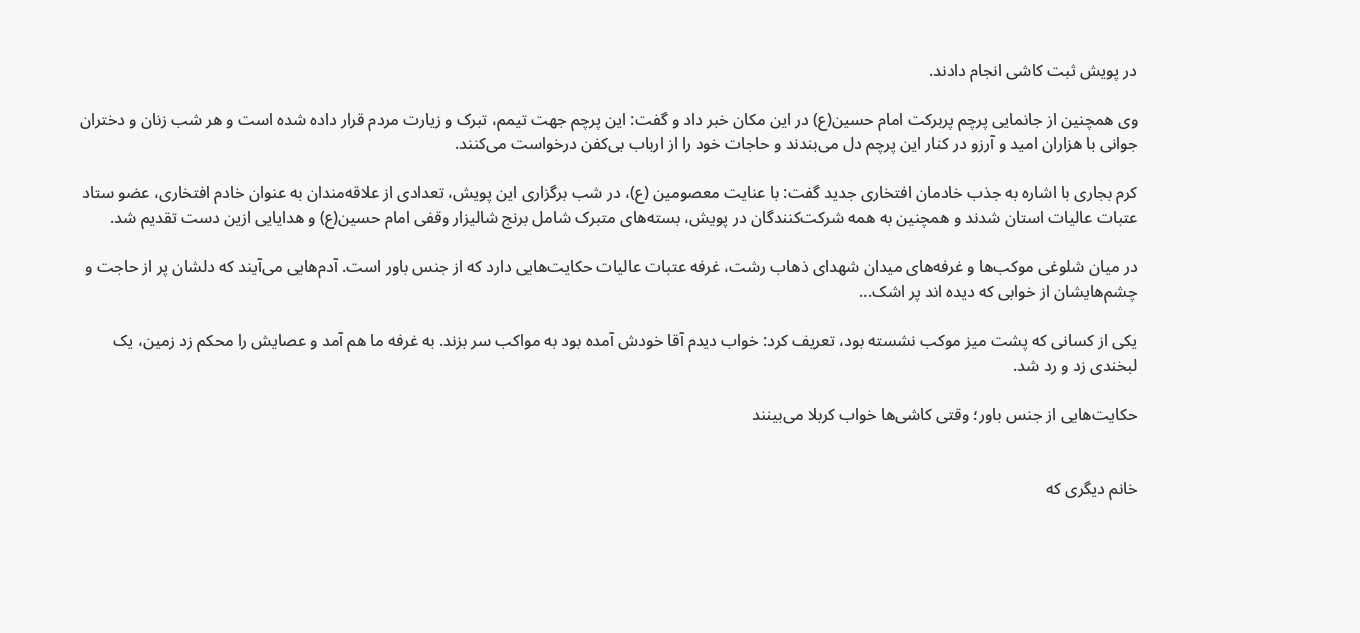در پویش ثبت کاشی انجام دادند.

وی همچنین از جانمایی پرچم پربرکت امام حسین(ع) در این مکان خبر داد و گفت: این پرچم جهت تیمم، تبرک و زیارت مردم قرار داده شده است و هر شب زنان و دختران جوانی با هزاران امید و آرزو در کنار این پرچم دل می‌بندند و حاجات خود را از ارباب بی‌کفن درخواست می‌کنند.

کرم بجاری با اشاره به جذب خادمان افتخاری جدید گفت: با عنایت معصومین (ع)، در شب برگزاری این پویش، تعدادی از علاقه‌مندان به عنوان خادم افتخاری، عضو ستاد عتبات عالیات استان شدند و همچنین به همه شرکت‌کنندگان در پویش، بسته‌های متبرک شامل برنج شالیزار وقفی امام حسین(ع) و هدایایی ازین دست تقدیم شد.

در میان شلوغی موکب‌ها و غرفه‌های میدان شهدای ذهاب رشت، غرفه عتبات عالیات حکایت‌هایی دارد که از جنس باور است. آدم‌هایی می‌آیند که دلشان پر از حاجت و چشم‌هایشان از خوابی که دیده اند پر اشک...

یکی از کسانی که پشت میز موکب نشسته بود، تعریف کرد: خواب دیدم آقا خودش آمده بود به مواکب سر بزند. به غرفه ما هم آمد و عصایش را محکم‌ زد زمین، یک لبخندی زد و رد شد.

حکایت‌هایی از جنس باور؛ وقتی کاشی‌ها خواب کربلا می‌بینند


خانم دیگری که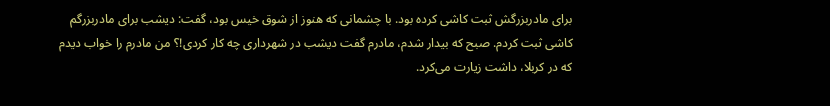برای مادربزرگش ثبت کاشی کرده بود. با چشمانی که هنوز از شوق خیس بود، گفت: دیشب برای مادربزرگم کاشی ثبت کردم. صبح که بیدار شدم، مادرم گفت دیشب در شهرداری چه کار کردی!؟ من مادرم را خواب دیدم که در کربلا، داشت زیارت می‌کرد.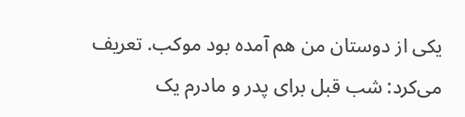یکی از دوستان من هم آمده بود موکب. تعریف می‌کرد: شب قبل برای پدر و مادرم یک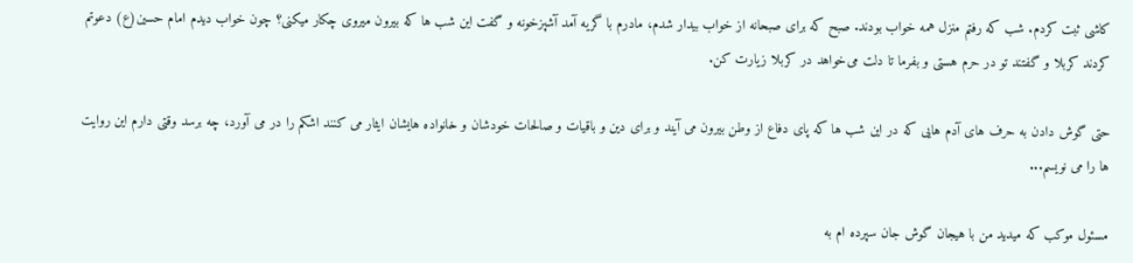کاشی ثبت کردم. شب که رفتم منزل همه خواب بودند. صبح که برای صبحانه از خواب بیدار شدم، مادرم با گریه آمد آشپزخونه و گفت این شب ها که بیرون میروی چکار میکنی؟ چون خواب دیدم امام حسین(ع) دعوتم کردند کربلا و گفتند تو در حرم هستی و بفرما تا دلت می‌خواهد در کربلا زیارت کن.

حتی گوش دادن به حرف های آدم هایی که در این شب ها که پای دفاع از وطن بیرون می آیند و برای دین و باقیات و صالحات خودشان و خانواده هایشان ایثار می کنند اشکم را در می آورد، چه برسد وقتی دارم این روایت ها را می نویسم...

مسئول موکب که میدید من با هیجان گوش جان سپرده ام به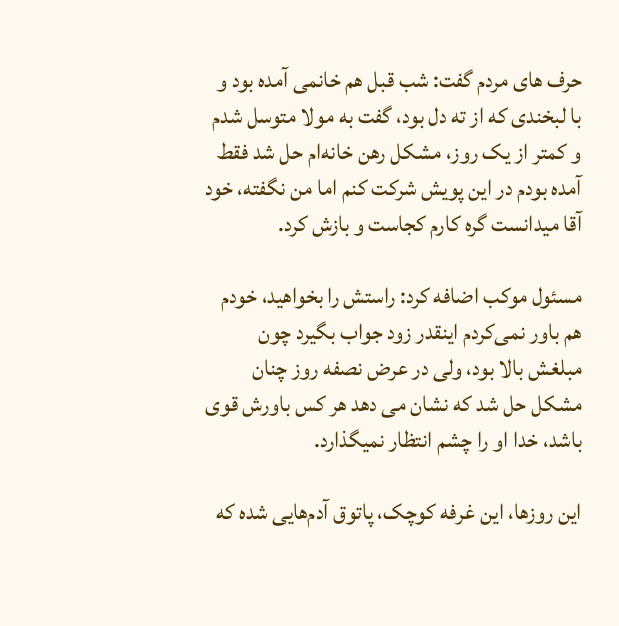حرف های مردم گفت: شب قبل هم خانمی آمده بود و با لبخندی که از ته دل بود، گفت به مولا متوسل شدم و کمتر از یک روز، مشکل رهن خانه‌ام حل شد فقط آمده بودم در این پویش شرکت کنم اما من نگفته، خود آقا میدانست گره کارم کجاست و بازش کرد.

مسئول موکب اضافه کرد: راستش را بخواهید، خودم هم باور نمی‌کردم اینقدر زود جواب بگیرد چون مبلغش بالا بود، ولی در عرض نصفه روز چنان مشکل حل شد که نشان می دهد هر کس باورش قوی باشد، خدا او را چشم انتظار نمیگذارد.

این روزها، این غرفه کوچک، پاتوق آدم‌هایی شده که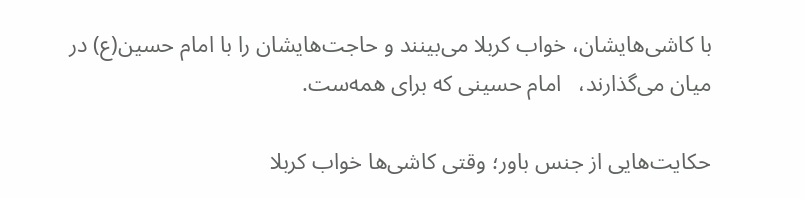با کاشی‌هایشان، خواب کربلا می‌بینند و حاجت‌هایشان را با امام حسین(ع) در میان می‌گذارند،   امام حسینی که برای همه‌ست.

حکایت‌هایی از جنس باور؛ وقتی کاشی‌ها خواب کربلا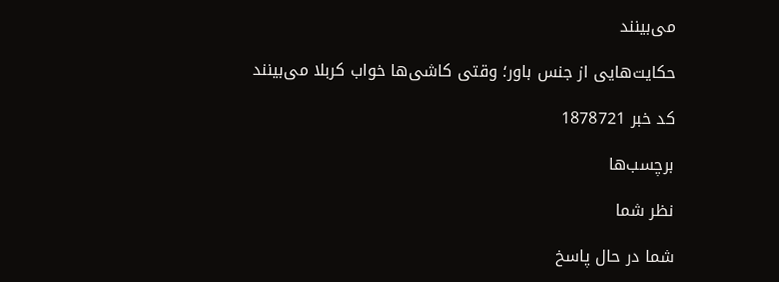می‌بینند

حکایت‌هایی از جنس باور؛ وقتی کاشی‌ها خواب کربلا می‌بینند

کد خبر 1878721

برچسب‌ها

نظر شما

شما در حال پاسخ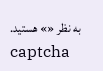به نظر «» هستید.
captcha